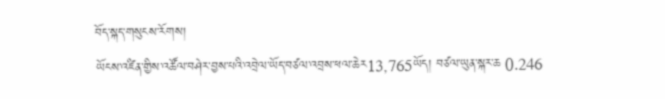བོད་སྐད་གསུངས་རོགས།
ཡོངས་འཛིན་གྱིས་འཚོལ་བཤེར་བྱས་པའི་འབྲེལ་ཡོད་བཙལ་འབྲས་ཕལ་ཆེར13,765ཡོད། བཙལ་ཡུན་སྐར་ཆ 0.246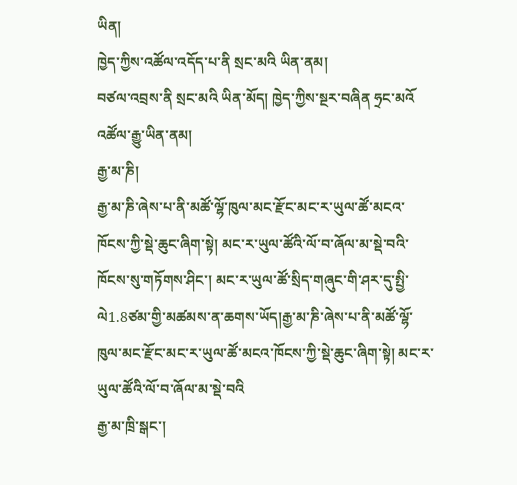ཡིན།
ཁྱེད་ཀྱིས་འཚོལ་འདོད་པ་ནི སྲང་མའི ཡིན་ནམ།
བཙལ་འབྲས་ནི སྲང་མའི ཡིན་མོད། ཁྱེད་ཀྱིས་སྔར་བཞིན ཧྲང་མའོ འཚོལ་རྒྱུ་ཡིན་ནམ།
རྒྱ་མ་ཎི།
རྒྱ་མ་ཎི་ཞེས་པ་ནི་མཚོ་ལྷོ་ཁུལ་མང་རྫོང་མང་ར་ཡུལ་ཚོ་མངའ་ཁོངས་ཀྱི་སྡེ་ཆུང་ཞིག་སྟེ། མང་ར་ཡུལ་ཚོའི་ལོ་བ་ཞོལ་མ་སྡེ་བའི་ཁོངས་སུ་གཏོགས་ཤིང་། མང་ར་ཡུལ་ཚོ་སྲིད་གཞུང་གི་ཤར་དུ་སྤྱི་ལེ1.8ཙམ་གྱི་མཚམས་ན་ཆགས་ཡོད།རྒྱ་མ་ཎི་ཞེས་པ་ནི་མཚོ་ལྷོ་ཁུལ་མང་རྫོང་མང་ར་ཡུལ་ཚོ་མངའ་ཁོངས་ཀྱི་སྡེ་ཆུང་ཞིག་སྟེ། མང་ར་ཡུལ་ཚོའི་ལོ་བ་ཞོལ་མ་སྡེ་བའི
རྒྱ་མ་ཁྲི་སྒང་།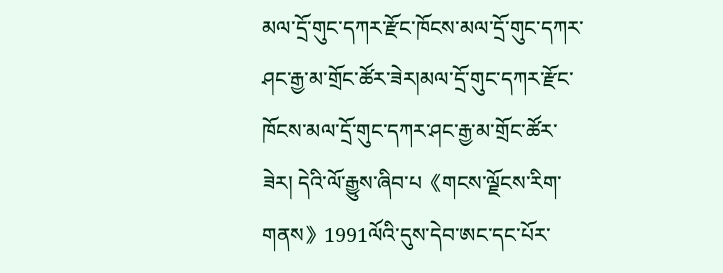མལ་དྲོ་གུང་དཀར་རྫོང་ཁོངས་མལ་དྲོ་གུང་དཀར་ཤང་རྒྱ་མ་གྲོང་ཚོར་ཟེར།མལ་དྲོ་གུང་དཀར་རྫོང་ཁོངས་མལ་དྲོ་གུང་དཀར་ཤང་རྒྱ་མ་གྲོང་ཚོར་ཟེར། དེའི་ལོ་རྒྱུས་ཞིབ་པ《གངས་ལྗོངས་རིག་གནས》1991ལོའི་དུས་དེབ་ཨང་དང་པོར་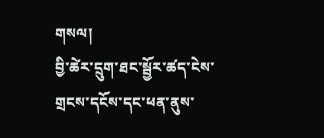གསལ།
བྱི་ཚེར་དྲུག་ཐང་སྦྱོར་ཚད་ངེས་གྲངས་དངོས་དང་ཕན་ནུས་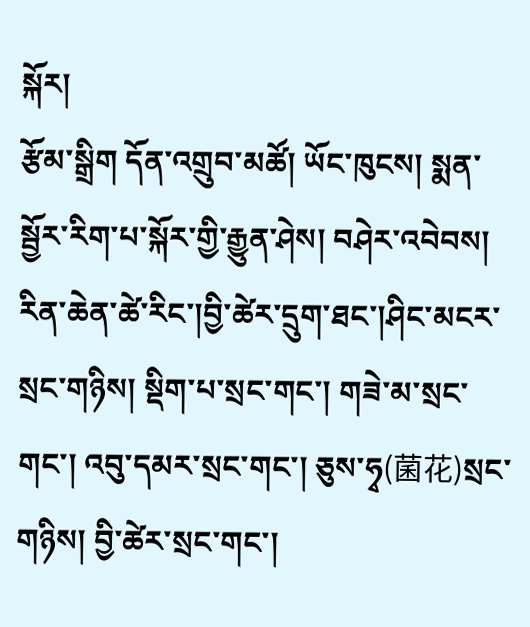སྐོར།
རྩོམ་སྒྲིག དོན་འགྲུབ་མཚོ། ཡོང་ཁུངས། སྨན་སྦྱོར་རིག་པ་སྐོར་གྱི་རྒྱུན་ཤེས། བཤེར་འབེབས། རིན་ཆེན་ཚེ་རིང་།བྱི་ཚེར་དྲུག་ཐང་།ཤིང་མངར་སྲང་གཉིས། སྡིག་པ་སྲང་གང་། གཟེ་མ་སྲང་གང་། འབུ་དམར་སྲང་གང་། ཅུས་ཧྭ(菌花)སྲང་གཉིས། བྱི་ཚེར་སྲང་གང་།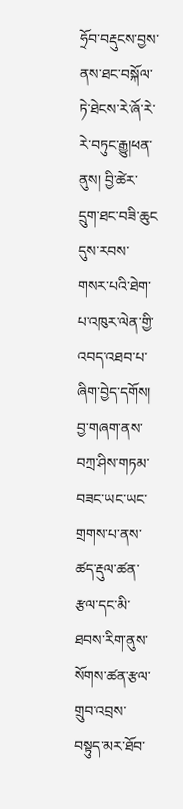ཧྲོབ་བརྡུངས་བྱས་ནས་ཐང་བསྐོལ་ཏེ་ཐེངས་རེ་ཞོ་རེ་རེ་བཏུང་རྒྱུ།ཕན་ནུས། བྱི་ཚེར་དྲུག་ཐང་བཟི་ཆུང
དུས་རབས་གསར་པའི་ཐེག་པ་འཁུར་ལེན་གྱི་འབད་འཐབ་པ་ཞིག་བྱེད་དགོས།
བྱ་གཞག་ནས་བཀྲ་ཤིས་གཏམ་བཟང་ཡང་ཡང་གྲགས་པ་ནས་ཚད་རྡུལ་ཚན་རྩལ་དང་མི་ཐབས་རིག་ནུས་སོགས་ཚན་རྩལ་གྲུབ་འབྲས་བསྟུད་མར་ཐོབ་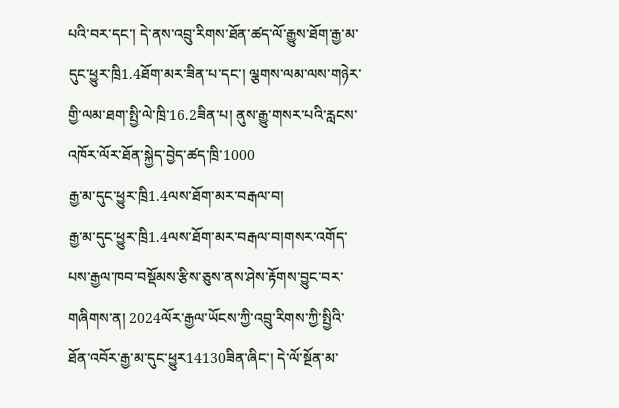པའི་བར་དང་། དེ་ནས་འབྲུ་རིགས་ཐོན་ཚད་ལོ་རྒྱུས་ཐོག་རྒྱ་མ་དུང་ཕྱུར་ཁྲི1.4ཐོག་མར་ཟིན་པ་དང་། ལྕགས་ལམ་ལས་གཉེར་གྱི་ལམ་ཐག་སྤྱི་ལེ་ཁྲི་16.2ཟིན་པ། ནུས་རྒྱུ་གསར་པའི་རླངས་འཁོར་ལོར་ཐོན་སྐྱེད་བྱེད་ཚད་ཁྲི་1000
རྒྱ་མ་དུང་ཕྱུར་ཁྲི1.4ལས་ཐོག་མར་བརྒལ་བ།
རྒྱ་མ་དུང་ཕྱུར་ཁྲི1.4ལས་ཐོག་མར་བརྒལ་བ།གསར་འགོད་པས་རྒྱལ་ཁབ་བསྡོམས་རྩིས་ཅུས་ནས་ཤེས་རྟོགས་བྱུང་བར་གཞིགས་ན། 2024ལོར་རྒྱལ་ཡོངས་ཀྱི་འབྲུ་རིགས་ཀྱི་སྤྱིའི་ཐོན་འབོར་རྒྱ་མ་དུང་ཕྱུར14130ཟིན་ཞིང་། དེ་ལོ་སྔོན་མ་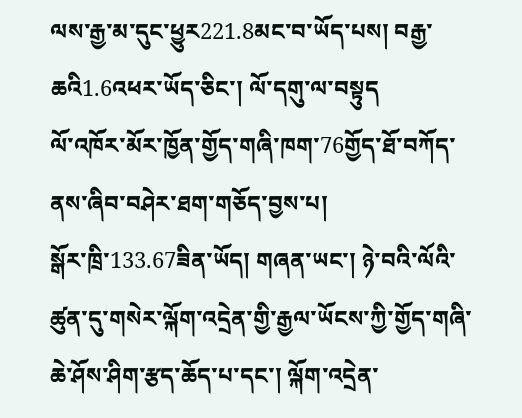ལས་རྒྱ་མ་དུང་ཕྱུར221.8མང་བ་ཡོད་པས། བརྒྱ་ཆའི1.6འཕར་ཡོད་ཅིང་། ལོ་དགུ་ལ་བསྟུད
ལོ་འཁོར་མོར་ཁྱོན་གྱོད་གཞི་ཁག་76གྱོད་ཐོ་བཀོད་ནས་ཞིབ་བཤེར་ཐག་གཅོད་བྱས་པ།
སྒོར་ཁྲི་133.67ཟིན་ཡོད། གཞན་ཡང་། ཉེ་བའི་ལོའི་ཚུན་དུ་གསེར་ལྐོག་འདྲེན་གྱི་རྒྱལ་ཡོངས་ཀྱི་གྱོད་གཞི་ཆེ་ཤོས་ཤིག་རྩད་ཆོད་པ་དང་། ལྐོག་འདྲེན་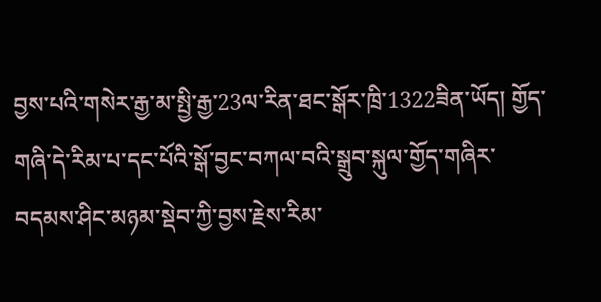བྱས་པའི་གསེར་རྒྱ་མ་སྤྱི་རྒྱ་23ལ་རིན་ཐང་སྒོར་ཁྲི་1322ཟིན་ཡོད། གྱོད་གཞི་དེ་རིམ་པ་དང་པོའི་སྒོ་བྱང་བཀལ་བའི་སྒྲུབ་སྐུལ་གྱོད་གཞིར་བདམས་ཤིང་མཉམ་སྡེབ་ཀྱི་བྱས་རྗེས་རིམ་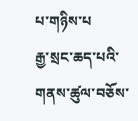པ་གཉིས་པ
རྒྱ་སྲང་ཆད་པའི་གནས་ཚུལ་བཅོས་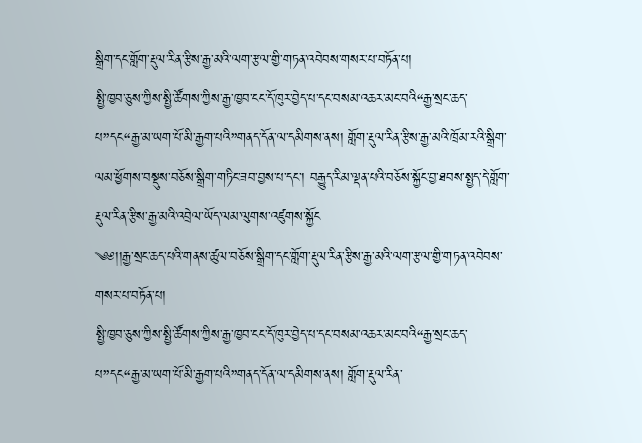སྒྲིག་དང་གློག་རྡུལ་རིན་རྩིས་རྒྱ་མའི་ལག་རྩལ་གྱི་གཏན་འབེབས་གསར་པ་བཏོན་པ།
སྤྱི་ཁྱབ་ཅུས་ཀྱིས་སྤྱི་ཚོགས་ཀྱིས་རྒྱ་ཁྱབ་ངང་དོ་ཁུར་བྱེད་པ་དང་བསམ་འཆར་མང་བའི“རྒྱ་སྲང་ཆད་པ”དང“རྒྱ་མ་ཡག་པོ་མི་རྒྱག་པའི”གནད་དོན་ལ་དམིགས་ནས། གློག་རྡུལ་རིན་རྩིས་རྒྱ་མའི་ཁྲོམ་རའི་སྒྲིག་ལམ་ཕྱོགས་བསྡུས་བཅོས་སྒྲིག་གཏིང་ཟབ་བྱས་པ་དང་། བརྒྱུད་རིམ་ལྡན་པའི་བཅོས་སྐྱོང་བྱ་ཐབས་སྤྱད་དེ་གློག་རྡུལ་རིན་རྩིས་རྒྱ་མའི་འབྲེལ་ཡོད་ལམ་ལུགས་འཛུགས་སྐྱོང
༄༅།།རྒྱ་སྲང་ཆད་པའི་གནས་ཚུལ་བཅོས་སྒྲིག་དང་གློག་རྡུལ་རིན་རྩིས་རྒྱ་མའི་ལག་རྩལ་གྱི་གཏན་འབེབས་གསར་པ་བཏོན་པ།
སྤྱི་ཁྱབ་ཅུས་ཀྱིས་སྤྱི་ཚོགས་ཀྱིས་རྒྱ་ཁྱབ་ངང་དོ་ཁུར་བྱེད་པ་དང་བསམ་འཆར་མང་བའི“རྒྱ་སྲང་ཆད་པ”དང“རྒྱ་མ་ཡག་པོ་མི་རྒྱག་པའི”གནད་དོན་ལ་དམིགས་ནས། གློག་རྡུལ་རིན་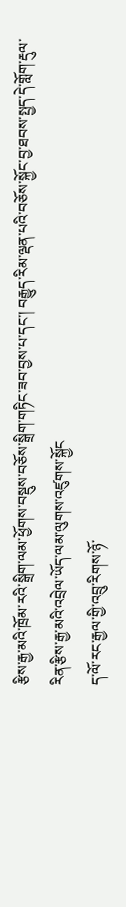རྩིས་རྒྱ་མའི་ཁྲོམ་རའི་སྒྲིག་ལམ་ཕྱོགས་བསྡུས་བཅོས་སྒྲིག་གཏིང་ཟབ་བྱས་པ་དང་། བརྒྱུད་རིམ་ལྡན་པའི་བཅོས་སྐྱོང་བྱ་ཐབས་སྤྱད་དེ་གློག་རྡུལ་རིན་རྩིས་རྒྱ་མའི་འབྲེལ་ཡོད་ལམ་ལུགས་འཛུགས་སྐྱོང
ད་ལོ་རང་རྒྱལ་གྱི་འབྲུ་རིགས་ཉོ་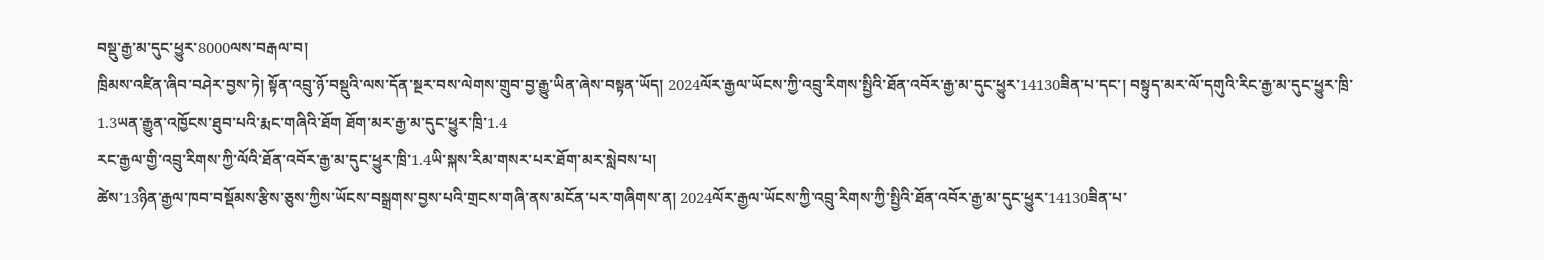བསྡུ་རྒྱ་མ་དུང་ཕྱུར་8000ལས་བརྒལ་བ།
ཁྲིམས་འཛིན་ཞིབ་བཤེར་བྱས་ཏེ། སྟོན་འབྲུ་ཉོ་བསྡུའི་ལས་དོན་སྔར་བས་ལེགས་གྲུབ་བྱ་རྒྱུ་ཡིན་ཞེས་བསྟན་ཡོད། 2024ལོར་རྒྱལ་ཡོངས་ཀྱི་འབྲུ་རིགས་སྤྱིའི་ཐོན་འབོར་རྒྱ་མ་དུང་ཕྱུར་14130ཟིན་པ་དང་། བསྟུད་མར་ལོ་དགུའི་རིང་རྒྱ་མ་དུང་ཕྱུར་ཁྲི་1.3ཡན་རྒྱུན་འཁྱོངས་ཐུབ་པའི་རྨང་གཞིའི་ཐོག ཐོག་མར་རྒྱ་མ་དུང་ཕྱུར་ཁྲི་1.4
རང་རྒྱལ་གྱི་འབྲུ་རིགས་ཀྱི་ལོའི་ཐོན་འབོར་རྒྱ་མ་དུང་ཕྱུར་ཁྲི་1.4ཡི་སྐས་རིམ་གསར་པར་ཐོག་མར་སླེབས་པ།
ཚེས་13ཉིན་རྒྱལ་ཁབ་བསྡོམས་རྩིས་ཅུས་ཀྱིས་ཡོངས་བསྒྲགས་བྱས་པའི་གྲངས་གཞི་ནས་མངོན་པར་གཞིགས་ན། 2024ལོར་རྒྱལ་ཡོངས་ཀྱི་འབྲུ་རིགས་ཀྱི་སྤྱིའི་ཐོན་འབོར་རྒྱ་མ་དུང་ཕྱུར་14130ཟིན་པ་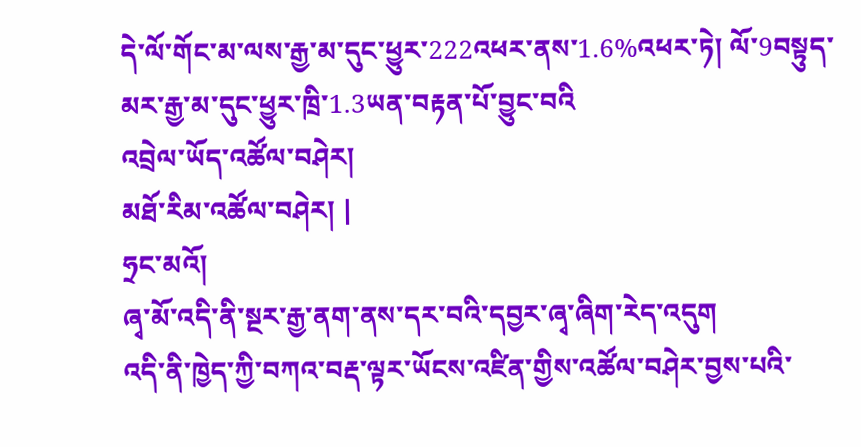དེ་ལོ་གོང་མ་ལས་རྒྱ་མ་དུང་ཕྱུར་222འཕར་ནས་1.6%འཕར་ཏེ། ལོ་9བསྟུད་མར་རྒྱ་མ་དུང་ཕྱུར་ཁྲི་1.3ཡན་བརྟན་པོ་བྱུང་བའི
འབྲེལ་ཡོད་འཚོལ་བཤེར།
མཐོ་རིམ་འཚོལ་བཤེར། |
ཧྲང་མའོ།
ཞྭ་མོ་འདི་ནི་སྔར་རྒྱ་ནག་ནས་དར་བའི་དབྱར་ཞྭ་ཞིག་རེད་འདུག
འདི་ནི་ཁྱེད་ཀྱི་བཀའ་བརྡ་ལྟར་ཡོངས་འཛིན་གྱིས་འཚོལ་བཤེར་བྱས་པའི་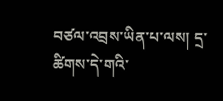བཙལ་འབྲས་ཡིན་པ་ལས། དྲ་ཚིགས་དེ་གའི་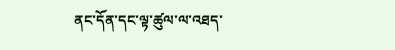ནང་དོན་དང་ལྟ་ཚུལ་ལ་འཐད་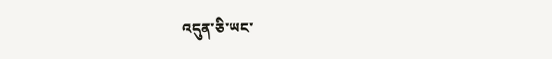འདུན་ཅི་ཡང་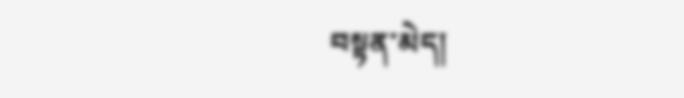བསྟན་མེད།